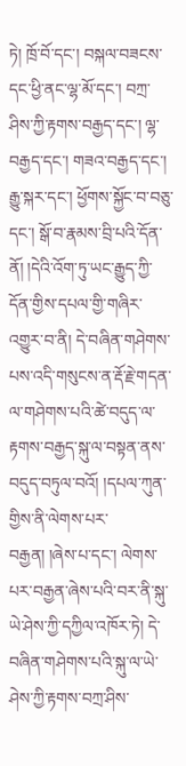ཏེ། ཁྲོ་བོ་དང་། བསྐལ་བཟངས་དང་ཕྱི་ནང་ལྷ་མོ་དང་། བཀྲ་ཤིས་ཀྱི་རྟགས་བརྒྱད་དང་། ལྷ་བརྒྱད་དང་། གཟའ་བརྒྱད་དང་། རྒྱུ་སྐར་དང་། ཕྱོགས་སྐྱོང་བ་བཅུ་དང་། སྒོ་བ་རྣམས་བྲི་པའི་དོན་ནོ། །དེའི་འོག་ཏུ་ཡང་རྒྱུད་ཀྱི་དོན་གྱིས་དཔལ་གྱི་གཞིར་འགྱུར་བ་ནི། དེ་བཞིན་གཤེགས་པས་འདི་གསུངས་ན་རྡོ་རྗེ་གདན་ལ་གཤེགས་པའི་ཚེ་བདུད་ལ་རྟགས་བརྒྱད་སྐུ་ལ་བསྟན་ནས་བདུད་བཏུལ་བའོ། །དཔལ་ཀུན་གྱིས་ནི་ལེགས་པར་བརྒྱན། །ཞེས་པ་དང་། ལེགས་པར་བརྒྱན་ཞེས་པའི་བར་ནི་སྐུ་ཡེ་ཤེས་ཀྱི་དཀྱིལ་འཁོར་ཏེ། དེ་བཞིན་གཤེགས་པའི་སྐུ་ལ་ཡེ་ཤེས་ཀྱི་རྟགས་བཀྲ་ཤིས་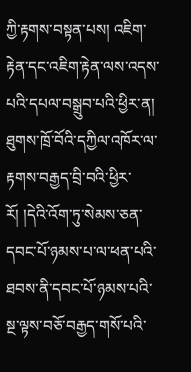ཀྱི་རྟགས་བསྟན་པས། འཇིག་རྟེན་དང་འཇིག་རྟེན་ལས་འདས་པའི་དཔལ་བསྒྲུབ་པའི་ཕྱིར་ན། ཐུགས་ཁྲོ་བོའི་དཀྱིལ་འཁོར་ལ་རྟགས་བརྒྱད་བྲི་བའི་ཕྱིར་རོ། །དེའི་འོག་ཏུ་སེམས་ཅན་དབང་པོ་ཉམས་པ་ལ་ཕན་པའི་ཐབས་ནི་དབང་པོ་ཉམས་པའི་སྔ་ལྟས་བཅོ་བརྒྱད་གསོ་པའི་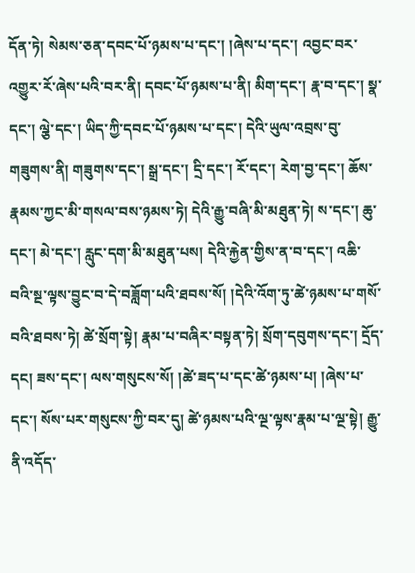དོན་ཏེ། སེམས་ཅན་དབང་པོ་ཉམས་པ་དང་། །ཞེས་པ་དང་། འབྱང་བར་འགྱུར་རོ་ཞེས་པའི་བར་ནི། དབང་པོ་ཉམས་པ་ནི། མིག་དང་། རྣ་བ་དང་། སྣ་དང་། ལྕེ་དང་། ཡིད་ཀྱི་དབང་པོ་ཉམས་པ་དང་། དེའི་ཡུལ་འབྲས་བུ་གཟུགས་ནི། གཟུགས་དང་། སྒྲ་དང་། དྲི་དང་། རོ་དང་། རེག་བྱ་དང་། ཆོས་རྣམས་ཀྱང་མི་གསལ་བས་ཉམས་ཏེ། དེའི་རྒྱུ་བཞི་མི་མཐུན་ཏེ། ས་དང་། ཆུ་དང་། མེ་དང་། རླུང་དག་མི་མཐུན་པས། དེའི་རྐྱེན་གྱིས་ན་བ་དང་། འཆི་བའི་སྔ་ལྟས་བྱུང་བ་དེ་བཟློག་པའི་ཐབས་སོ། །དེའི་འོག་ཏུ་ཚེ་ཉམས་པ་གསོ་བའི་ཐབས་ཏེ། ཚེ་སྲོག་སྟེ། རྣམ་པ་བཞིར་བསྟན་ཏེ། སྲོག་དབུགས་དང་། དྲོད་དང། ཟས་དང་། ལས་གསུངས་སོ། །ཚེ་ཟད་པ་དང་ཚེ་ཉམས་པ། །ཞེས་པ་དང་། སོས་པར་གསུངས་ཀྱི་བར་དུ། ཚེ་ཉམས་པའི་ལྔ་ལྟས་རྣམ་པ་ལྔ་སྟེ། རྒྱུ་ནི་འདོད་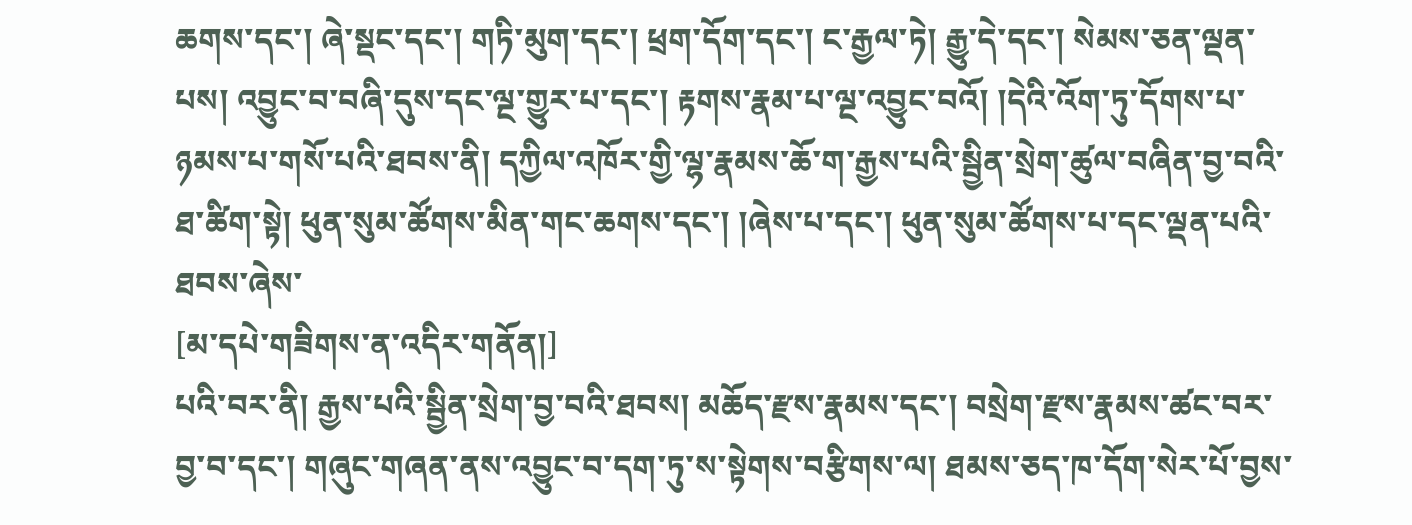ཆགས་དང་། ཞེ་སྡང་དང་། གཏི་མུག་དང་། ཕྲག་དོག་དང་། ང་རྒྱལ་ཏེ། རྒྱུ་དེ་དང་། སེམས་ཅན་ལྡན་པས། འབྱུང་བ་བཞི་དུས་དང་ལྔ་གྱུར་པ་དང་། རྟགས་རྣམ་པ་ལྔ་འབྱུང་བའོ། །དེའི་འོག་ཏུ་དོགས་པ་ཉམས་པ་གསོ་པའི་ཐབས་ནི། དཀྱིལ་འཁོར་གྱི་ལྷ་རྣམས་ཆོ་ག་རྒྱས་པའི་སྦྱིན་སྲེག་ཚུལ་བཞིན་བྱ་བའི་ཐ་ཚིག་སྟེ། ཕུན་སུམ་ཚོགས་མིན་གང་ཆགས་དང་། །ཞེས་པ་དང་། ཕུན་སུམ་ཚོགས་པ་དང་ལྡན་པའི་ཐབས་ཞེས་
[མ་དཔེ་གཟིགས་ན་འདིར་གནོན།]
པའི་བར་ནི། རྒྱས་པའི་སྦྱིན་སྲེག་བྱ་བའི་ཐབས། མཆོད་རྫས་རྣམས་དང་། བསྲེག་རྫས་རྣམས་ཚང་བར་བྱ་བ་དང་། གཞུང་གཞན་ནས་འབྱུང་བ་དག་ཏུ་ས་སྟེགས་བརྩིགས་ལ། ཐམས་ཅད་ཁ་དོག་སེར་པོ་བྱས་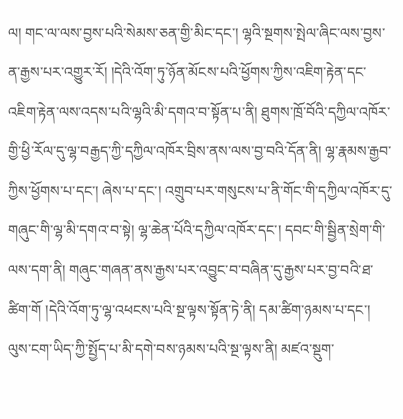ལ། གང་ལ་ལས་བྱས་པའི་སེམས་ཅན་གྱི་མིང་དང་། ལྷའི་སྔགས་སྤེལ་ཞིང་ལས་བྱས་ན་རྒྱས་པར་འགྱུར་རོ། །དེའི་འོག་ཏུ་ཉོན་མོངས་པའི་ཕྱོགས་ཀྱིས་འཇིག་རྟེན་དང་འཇིག་རྟེན་ལས་འདས་པའི་ལྷའི་མི་དགའ་བ་སྟོན་པ་ནི། ཐུགས་ཁྲོ་བོའི་དཀྱིལ་འཁོར་གྱི་ཕྱི་རོལ་དུ་ལྷ་བརྒྱད་ཀྱི་དཀྱིལ་འཁོར་བྲིས་ནས་ལས་བྱ་བའི་དོན་ནི། ལྷ་རྣམས་རྒྱབ་ཀྱིས་ཕྱོགས་པ་དང་། ཞེས་པ་དང་། འགྲུབ་པར་གསུངས་པ་ནི་གོང་གི་དཀྱིལ་འཁོར་དུ་གཞུང་གི་ལྷ་མི་དགའ་བ་སྟེ། ལྷ་ཆེན་པོའི་དཀྱིལ་འཁོར་དང་། དབང་གི་སྦྱིན་སྲེག་གི་ལས་དག་ནི། གཞུང་གཞན་ནས་རྒྱས་པར་འབྱུང་བ་བཞིན་དུ་རྒྱས་པར་བྱ་བའི་ཐ་ཚིག་གོ །དེའི་འོག་ཏུ་ལྷ་འཕངས་པའི་སྔ་ལྟས་སྟོན་ཏེ་ནི། དམ་ཚིག་ཉམས་པ་དང་། ལུས་ངག་ཡིད་ཀྱི་སྤྱོད་པ་མི་དགེ་བས་ཉམས་པའི་སྔ་ལྟས་ནི། མཛའ་སྡུག་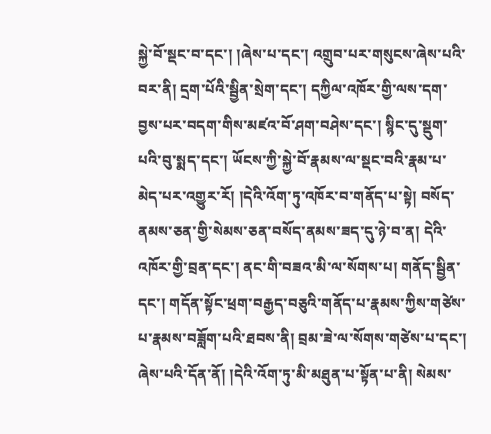སྐྱེ་བོ་སྡང་བ་དང་། །ཞེས་པ་དང་། འགྲུབ་པར་གསུངས་ཞེས་པའི་བར་ནི། དྲག་པོའི་སྦྱིན་སྲེག་དང་། དཀྱིལ་འཁོར་གྱི་ལས་དག་བྱས་པར་བདག་གིས་མཛའ་བོ་ཤག་བཤེས་དང་། སྙིང་དུ་སྡུག་པའི་བུ་སྨད་དང་། ཡོངས་ཀྱི་སྐྱེ་བོ་རྣམས་ལ་སྡང་བའི་རྣམ་པ་མེད་པར་འགྱུར་རོ། །དེའི་འོག་ཏུ་འཁོར་བ་གནོད་པ་སྟེ། བསོད་ནམས་ཅན་གྱི་སེམས་ཅན་བསོད་ནམས་ཟད་དུ་ཉེ་བ་ན། དེའི་འཁོར་གྱི་བྲན་དང་། ནང་གི་བཟའ་མི་ལ་སོགས་པ། གནོད་སྦྱིན་དང་། གདོན་སྟོང་ཕྲག་བརྒྱད་བཅུའི་གནོད་པ་རྣམས་ཀྱིས་གཙེས་པ་རྣམས་བཟློག་པའི་ཐབས་ནི། བྲམ་ཟེ་ལ་སོགས་གཙེས་པ་དང་། ཞེས་པའི་དོན་ནོ། །དེའི་འོག་ཏུ་མི་མཐུན་པ་སྟོན་པ་ནི། སེམས་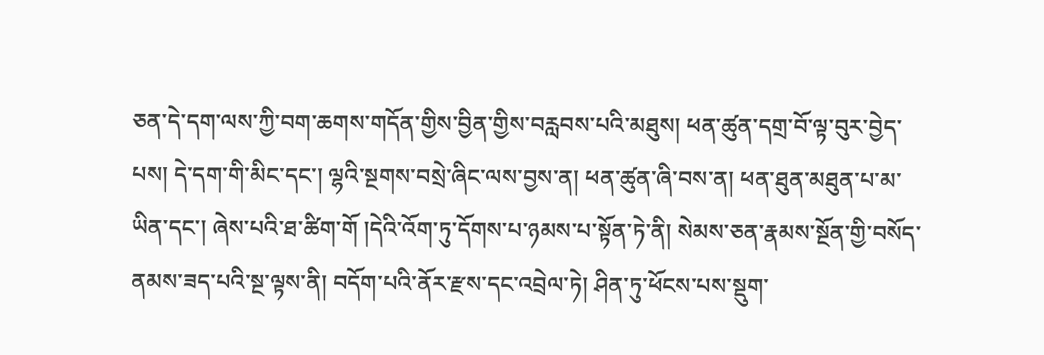ཅན་དེ་དག་ལས་ཀྱི་བག་ཆགས་གདོན་གྱིས་བྱིན་གྱིས་བརླབས་པའི་མཐུས། ཕན་ཚུན་དགྲ་བོ་ལྟ་བུར་བྱེད་པས། དེ་དག་གི་མིང་དང་། ལྷའི་སྔགས་བསྲེ་ཞིང་ལས་བྱས་ན། ཕན་ཚུན་ཞི་བས་ན། ཕན་ཐུན་མཐུན་པ་མ་ཡིན་དང་། ཞེས་པའི་ཐ་ཚིག་གོ །དེའི་འོག་ཏུ་དོགས་པ་ཉམས་པ་སྟོན་ཏེ་ནི། སེམས་ཅན་རྣམས་སྔོན་གྱི་བསོད་ནམས་ཟད་པའི་སྔ་ལྟས་ནི། བདོག་པའི་ནོར་རྫས་དང་འབྲེལ་ཏེ། ཤིན་ཏུ་ཕོངས་པས་སྡུག་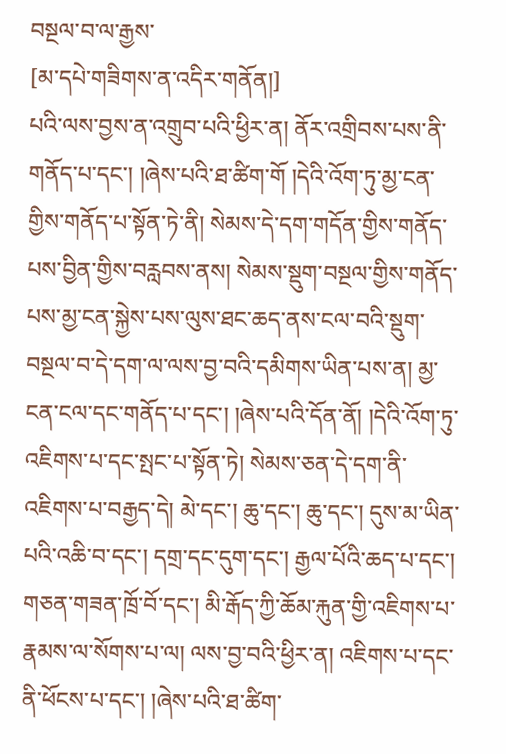བསྔལ་བ་ལ་རྒྱས་
[མ་དཔེ་གཟིགས་ན་འདིར་གནོན།]
པའི་ལས་བྱས་ན་འགྲུབ་པའི་ཕྱིར་ན། ནོར་འགྲིབས་པས་ནི་གནོད་པ་དང་། །ཞེས་པའི་ཐ་ཚིག་གོ །དེའི་འོག་ཏུ་མྱ་ངན་གྱིས་གནོད་པ་སྟོན་ཏེ་ནི། སེམས་དེ་དག་གདོན་གྱིས་གནོད་པས་བྱིན་གྱིས་བརླབས་ནས། སེམས་སྡུག་བསྔལ་གྱིས་གནོད་པས་མྱ་ངན་སྐྱེས་པས་ལུས་ཐང་ཆད་ནས་ངལ་བའི་སྡུག་བསྔལ་བ་དེ་དག་ལ་ལས་བྱ་བའི་དམིགས་ཡིན་པས་ན། མྱ་ངན་ངལ་དང་གནོད་པ་དང་། །ཞེས་པའི་དོན་ནོ། །དེའི་འོག་ཏུ་འཇིགས་པ་དང་སྤང་པ་སྟོན་ཏེ། སེམས་ཅན་དེ་དག་ནི་འཇིགས་པ་བརྒྱད་དེ། མེ་དང་། ཆུ་དང་། ཆུ་དང་། དུས་མ་ཡིན་པའི་འཆི་བ་དང་། དགྲ་དང་དུག་དང་། རྒྱལ་པོའི་ཆད་པ་དང་། གཅན་གཟན་ཁྲོ་བོ་དང་། མི་རྒོད་ཀྱི་ཆོམ་རྐུན་གྱི་འཇིགས་པ་རྣམས་ལ་སོགས་པ་ལ། ལས་བྱ་བའི་ཕྱིར་ན། འཇིགས་པ་དང་ནི་ཕོངས་པ་དང་། །ཞེས་པའི་ཐ་ཚིག་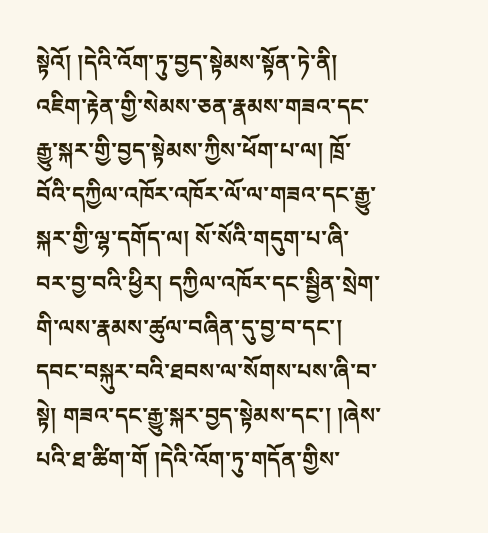སྟེའོ། །དེའི་འོག་ཏུ་བྱད་སྟེམས་སྟོན་ཏེ་ནི། འཇིག་རྟེན་གྱི་སེམས་ཅན་རྣམས་གཟའ་དང་རྒྱུ་སྐར་གྱི་བྱད་སྟེམས་ཀྱིས་ཕོག་པ་ལ། ཁྲོ་བོའི་དཀྱིལ་འཁོར་འཁོར་ལོ་ལ་གཟའ་དང་རྒྱུ་སྐར་གྱི་ལྷ་དགོད་ལ། སོ་སོའི་གདུག་པ་ཞི་བར་བྱ་བའི་ཕྱིར། དཀྱིལ་འཁོར་དང་སྦྱིན་སྲེག་གི་ལས་རྣམས་ཚུལ་བཞིན་དུ་བྱ་བ་དང་། དབང་བསྐུར་བའི་ཐབས་ལ་སོགས་པས་ཞི་བ་སྟེ། གཟའ་དང་རྒྱུ་སྐར་བྱད་སྟེམས་དང་། །ཞེས་པའི་ཐ་ཚིག་གོ །དེའི་འོག་ཏུ་གདོན་གྱིས་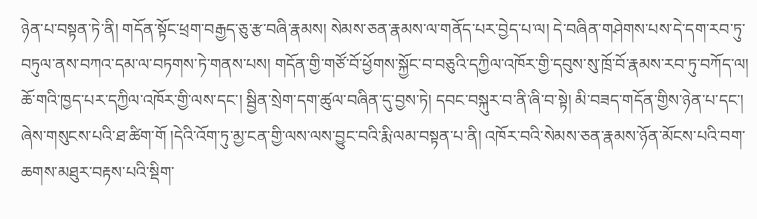ཉེན་པ་བསྟན་ཏེ་ནི། གདོན་སྟོང་ཕྲག་བརྒྱད་ཅུ་རྩ་བཞི་རྣམས། སེམས་ཅན་རྣམས་ལ་གནོད་པར་བྱེད་པ་ལ། དེ་བཞིན་གཤེགས་པས་དེ་དག་རབ་ཏུ་བཏུལ་ནས་བཀའ་དམ་ལ་བཏགས་ཏེ་གནས་པས། གདོན་གྱི་གཙོ་བོ་ཕྱོགས་སྐྱོང་བ་བཅུའི་དཀྱིལ་འཁོར་གྱི་དབུས་སུ་ཁྲོ་བོ་རྣམས་རབ་ཏུ་བཀོད་ལ། ཆོ་གའི་ཁྱད་པར་དཀྱིལ་འཁོར་གྱི་ལས་དང་། སྦྱིན་སྲེག་དག་ཚུལ་བཞིན་དུ་བྱས་ཏེ། དབང་བསྐུར་བ་ནི་ཞི་བ་སྟེ། མི་བཟད་གདོན་གྱིས་ཉེན་པ་དང་། ཞེས་གསུངས་པའི་ཐ་ཚིག་གོ །དེའི་འོག་ཏུ་མྱ་ངན་གྱི་ལས་ལས་བྱུང་བའི་རྨི་ལམ་བསྟན་པ་ནི། འཁོར་བའི་སེམས་ཅན་རྣམས་ཉོན་མོངས་པའི་བག་ཆགས་མཐུར་བརྟས་པའི་སྡིག་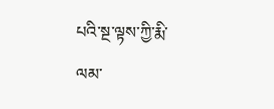པའི་སྔ་ལྟས་ཀྱི་རྨི་ལམ་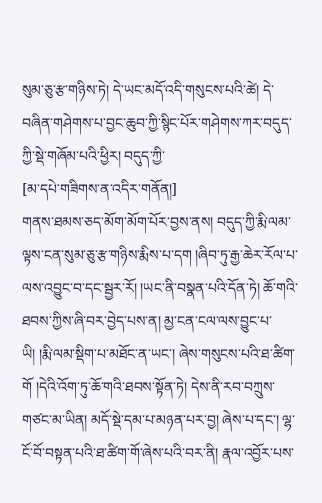སུམ་ཅུ་རྩ་གཉིས་ཏེ། དེ་ཡང་མདོ་འདི་གསུངས་པའི་ཚེ། དེ་བཞིན་གཤེགས་པ་བྱང་ཆུབ་ཀྱི་སྙིང་པོར་གཤེགས་ཀར་བདུད་ཀྱི་སྡེ་གཞོམ་པའི་ཕྱིར། བདུད་ཀྱི་
[མ་དཔེ་གཟིགས་ན་འདིར་གནོན།]
གནས་ཐམས་ཅད་མོག་མོག་པོར་བྱས་ནས། བདུད་ཀྱི་རྨི་ལམ་ལྟས་ངན་སུམ་ཅུ་རྩ་གཉིས་རྨིས་པ་དག །ཞིབ་ཏུ་རྒྱ་ཆེར་རོལ་པ་ལས་འབྱུང་བ་དང་སྦྱར་རོ། །ཡང་ནི་བསྣན་པའི་དོན་ཏེ། ཆོ་གའི་ཐབས་ཀྱིས་ཞི་བར་བྱེད་པས་ན། མྱ་ངན་ངལ་ལས་བྱུང་པ་ཡི། །རྨི་ལམ་སྡིག་པ་མཐོང་ན་ཡང་། ཞེས་གསུངས་པའི་ཐ་ཚིག་གོ །དེའི་འོག་ཏུ་ཆོ་གའི་ཐབས་སྟོན་ཏེ། དེས་ནི་རབ་བཀྲུས་གཙང་མ་ཡིན། མདོ་སྡེ་དམ་པ་མཉན་པར་བྱ། ཞེས་པ་དང་། ལྷ་ངོ་བོ་བསྟན་པའི་ཐ་ཚིག་གོ་ཞེས་པའི་བར་ནི། རྣལ་འབྱོར་པས་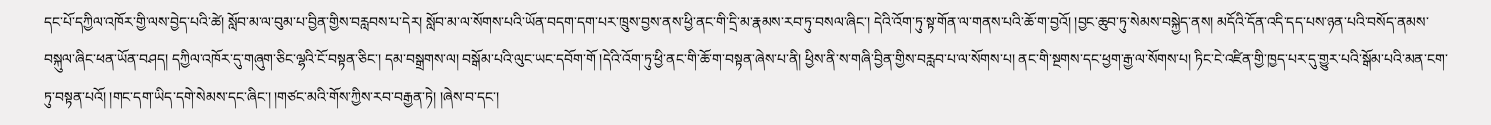དང་པོ་དཀྱིལ་འཁོར་གྱི་ལས་བྱེད་པའི་ཚེ། སློབ་མ་ལ་བུམ་པ་བྱིན་གྱིས་བརླབས་པ་དེར། སློབ་མ་ལ་སོགས་པའི་ཡོན་བདག་དག་པར་ཁྲུས་བྱས་ནས་ཕྱི་ནང་གི་དྲི་མ་རྣམས་རབ་ཏུ་བསལ་ཞིང་། དེའི་འོག་ཏུ་སྟ་གོན་ལ་གནས་པའི་ཆོ་ག་བྱའོ། །བྱང་ཆུབ་ཏུ་སེམས་བསྐྱེད་ནས། མདོའི་དོན་འདི་དད་པས་ཉན་པའི་བསོད་ནམས་བསྐུལ་ཞིང་ཕན་ཡོན་བཤད། དཀྱིལ་འཁོར་དུ་གཞུག་ཅིང་ལྷའི་ངོ་བསྟན་ཅིང་། དམ་བསྒྲགས་ལ། བསྒོམ་པའི་ལུང་ཡང་དབོག་གོ །དེའི་འོག་ཏུ་ཕྱི་ནང་གི་ཆོ་ག་བསྟན་ཞེས་པ་ནི། ཕྱིས་ནི་ས་གཞི་བྱིན་གྱིས་བརླབ་པ་ལ་སོགས་པ། ནང་གི་སྔགས་དང་ཕྱག་རྒྱ་ལ་སོགས་པ། ཏིང་ངེ་འཛིན་གྱི་ཁྱད་པར་དུ་གྱུར་པའི་སྒོམ་པའི་མན་ངག་ཏུ་བསྟན་པའོ། །གང་དག་ཡིད་དགེ་སེམས་དང་ཞིང་། །གཙང་མའི་གོས་ཀྱིས་རབ་བརྒྱན་ཏེ། །ཞེས་བ་དང་།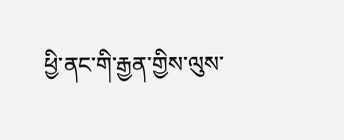ཕྱི་ནང་གི་རྒྱན་གྱིས་ལུས་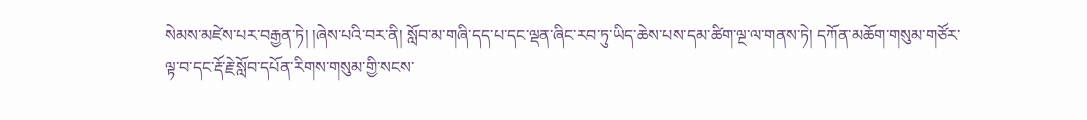སེམས་མཛེས་པར་བརྒྱན་ཏེ། །ཞེས་པའི་བར་ནི། སློབ་མ་གཞི་དད་པ་དང་ལྡན་ཞིང་རབ་ཏུ་ཡིད་ཆེས་པས་དམ་ཚིག་ལྔ་ལ་གནས་ཏེ། དཀོན་མཆོག་གསུམ་གཙོར་ལྟ་བ་དང་རྡོ་རྗེ་སློབ་དཔོན་རིགས་གསུམ་གྱི་སངས་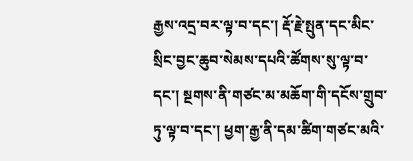རྒྱས་འདྲ་བར་ལྟ་བ་དང་། རྡོ་རྗེ་སྤུན་དང་མིང་སྲིང་བྱང་ཆུབ་སེམས་དཔའི་ཚོགས་སུ་ལྟ་བ་དང་། སྔགས་ནི་གཙང་མ་མཆོག་གི་དངོས་གྲུབ་ཏུ་ལྟ་བ་དང་། ཕྱག་རྒྱ་ནི་དམ་ཚིག་གཙང་མའི་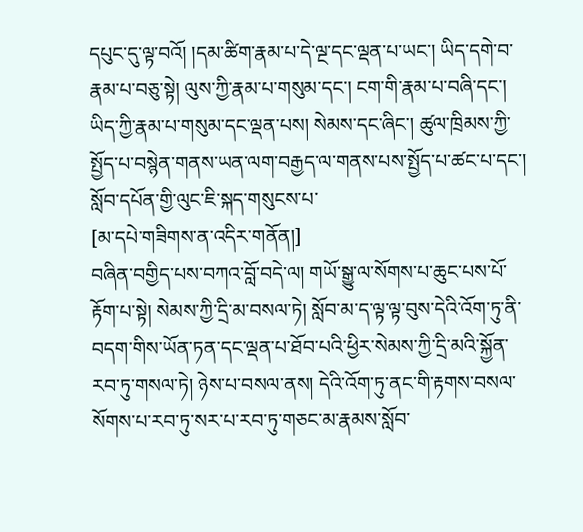དཔུང་དུ་ལྟ་བའོ། །དམ་ཚིག་རྣམ་པ་དེ་ལྔ་དང་ལྡན་པ་ཡང་། ཡིད་དགེ་བ་རྣམ་པ་བཅུ་སྟེ། ལུས་ཀྱི་རྣམ་པ་གསུམ་དང་། ངག་གི་རྣམ་པ་བཞི་དང་། ཡིད་ཀྱི་རྣམ་པ་གསུམ་དང་ལྡན་པས། སེམས་དང་ཞིང་། ཚུལ་ཁྲིམས་ཀྱི་སྤྱོད་པ་བསྙེན་གནས་ཡན་ལག་བརྒྱད་ལ་གནས་པས་སྤྱོད་པ་ཚང་པ་དང་། སློབ་དཔོན་གྱི་ལུང་ཇི་སྐད་གསུངས་པ་
[མ་དཔེ་གཟིགས་ན་འདིར་གནོན།]
བཞིན་བགྱིད་པས་བཀའ་བློ་བདེ་ལ། གཡོ་སྒྱུ་ལ་སོགས་པ་ཆུང་པས་པོ་རྟོག་པ་སྟེ། སེམས་ཀྱི་དྲི་མ་བསལ་ཏེ། སློབ་མ་ད་ལྟ་ལྟ་བུས་དེའི་འོག་ཏུ་ནི་བདག་གིས་ཡོན་ཏན་དང་ལྡན་པ་ཐོབ་པའི་ཕྱིར་སེམས་ཀྱི་དྲི་མའི་སྐྱོན་རབ་ཏུ་གསལ་ཏེ། ཉེས་པ་བསལ་ནས། དེའི་འོག་ཏུ་ནང་གི་རྟགས་བསལ་སོགས་པ་རབ་ཏུ་སར་པ་རབ་ཏུ་གཅང་མ་རྣམས་སློབ་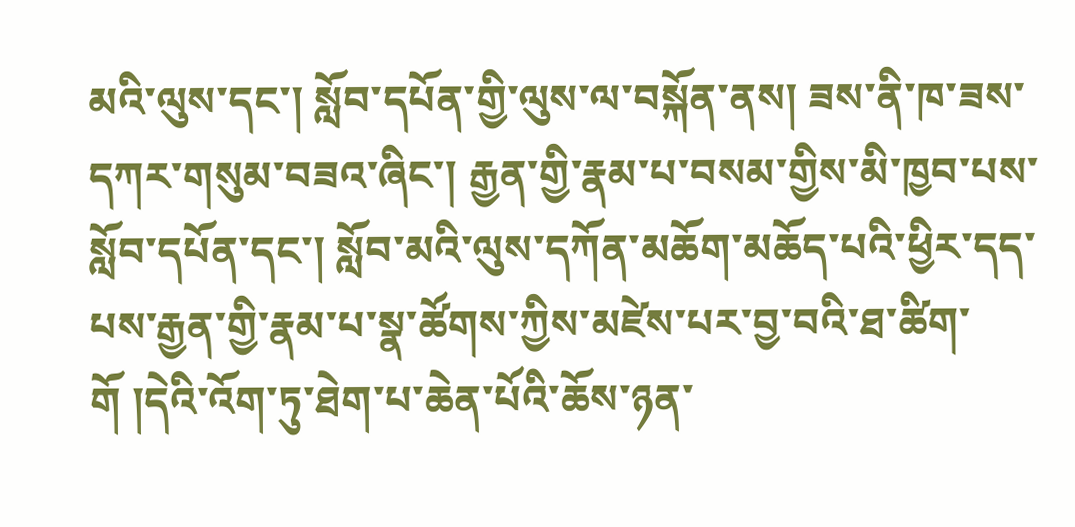མའི་ལུས་དང་། སློབ་དཔོན་གྱི་ལུས་ལ་བསྐོན་ནས། ཟས་ནི་ཁ་ཟས་དཀར་གསུམ་བཟའ་ཞིང་། རྒྱན་གྱི་རྣམ་པ་བསམ་གྱིས་མི་ཁྱབ་པས་སློབ་དཔོན་དང་། སློབ་མའི་ལུས་དཀོན་མཆོག་མཆོད་པའི་ཕྱིར་དད་པས་རྒྱན་གྱི་རྣམ་པ་སྣ་ཚོགས་ཀྱིས་མཛེས་པར་བྱ་བའི་ཐ་ཚིག་གོ །དེའི་འོག་ཏུ་ཐེག་པ་ཆེན་པོའི་ཆོས་ཉན་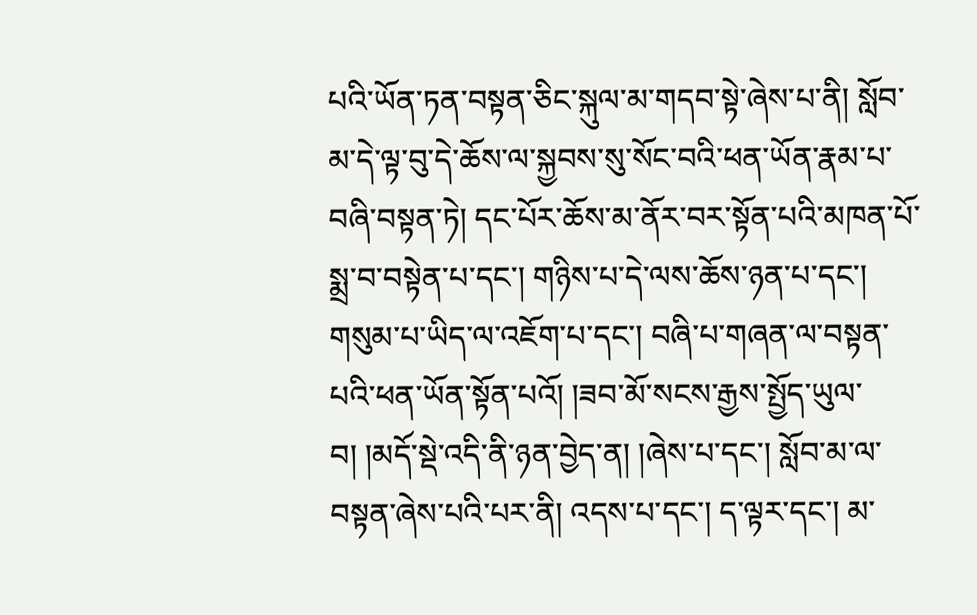པའི་ཡོན་ཏན་བསྟན་ཅིང་སྐུལ་མ་གདབ་སྟེ་ཞེས་པ་ནི། སློབ་མ་དེ་ལྟ་བུ་དེ་ཆོས་ལ་སྐྱབས་སུ་སོང་བའི་ཕན་ཡོན་རྣམ་པ་བཞི་བསྟན་ཏེ། དང་པོར་ཆོས་མ་ནོར་བར་སྟོན་པའི་མཁན་པོ་སྨྲ་བ་བསྟེན་པ་དང་། གཉིས་པ་དེ་ལས་ཆོས་ཉན་པ་དང་། གསུམ་པ་ཡིད་ལ་འཇོག་པ་དང་། བཞི་པ་གཞན་ལ་བསྟན་པའི་ཕན་ཡོན་སྟོན་པའོ། །ཟབ་མོ་སངས་རྒྱས་སྤྱོད་ཡུལ་བ། །མདོ་སྡེ་འདི་ནི་ཉན་བྱེད་ན། །ཞེས་པ་དང་། སློབ་མ་ལ་བསྟན་ཞེས་པའི་པར་ནི། འདས་པ་དང་། ད་ལྟར་དང་། མ་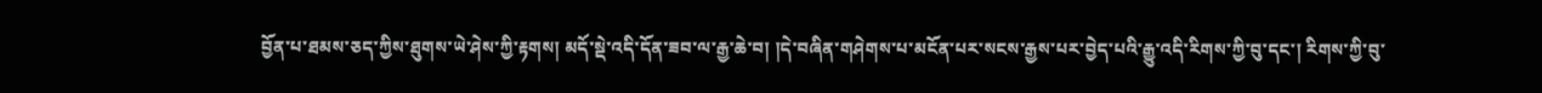བྱོན་པ་ཐམས་ཅད་ཀྱིས་ཐུགས་ཡེ་ཤེས་ཀྱི་རྟགས། མདོ་སྡེ་འདི་དོན་ཟབ་ལ་རྒྱ་ཆེ་བ། །དེ་བཞིན་གཤེགས་པ་མངོན་པར་སངས་རྒྱས་པར་བྱེད་པའི་རྒྱུ་འདི་རིགས་ཀྱི་བུ་དང་། རིགས་ཀྱི་བུ་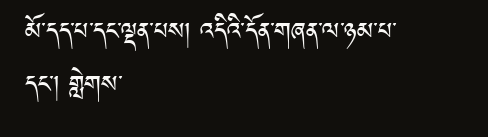མོ་དད་པ་དང་ལྡན་པས། འདིའི་དོན་གཞན་ལ་ཉམ་པ་དང་། གླེགས་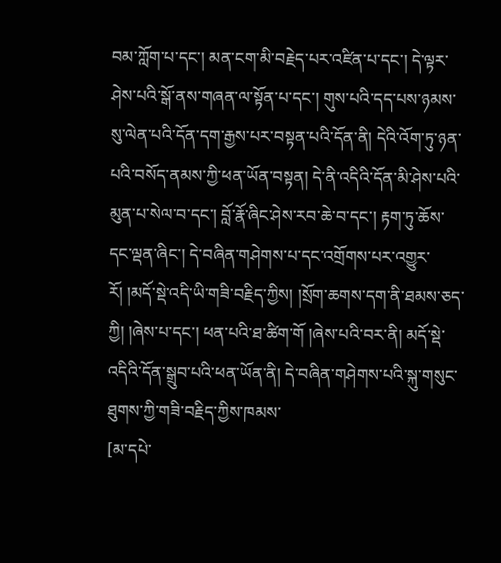བམ་ཀློག་པ་དང་། མན་ངག་མི་བརྗེད་པར་འཛིན་པ་དང་། དེ་ལྟར་ཤེས་པའི་སྒོ་ནས་གཞན་ལ་སྟོན་པ་དང་། གུས་པའི་དད་པས་ཉམས་སུ་ལེན་པའི་དོན་དག་རྒྱས་པར་བསྟན་པའི་དོན་ནི། དེའི་འོག་ཏུ་ཉན་པའི་བསོད་ནམས་ཀྱི་ཕན་ཡོན་བསྟན། དེ་ནི་འདིའི་དོན་མི་ཤེས་པའི་མུན་པ་སེལ་བ་དང་། བློ་རྣོ་ཞིང་ཤེས་རབ་ཆེ་བ་དང་། རྟག་ཏུ་ཆོས་དང་ལྡན་ཞིང་། དེ་བཞིན་གཤེགས་པ་དང་འགྲོགས་པར་འགྱུར་རོ། །མདོ་སྡེ་འདི་ཡི་གཟི་བརྗིད་ཀྱིས། །སྲོག་ཆགས་དག་ནི་ཐམས་ཅད་ཀྱི། །ཞེས་པ་དང་། ཕན་པའི་ཐ་ཚིག་གོ །ཞེས་པའི་བར་ནི། མདོ་སྡེ་འདིའི་དོན་སྒྲུབ་པའི་ཕན་ཡོན་ནི། དེ་བཞིན་གཤེགས་པའི་སྐུ་གསུང་ཐུགས་ཀྱི་གཟི་བརྗིད་ཀྱིས་ཁམས་
[མ་དཔེ་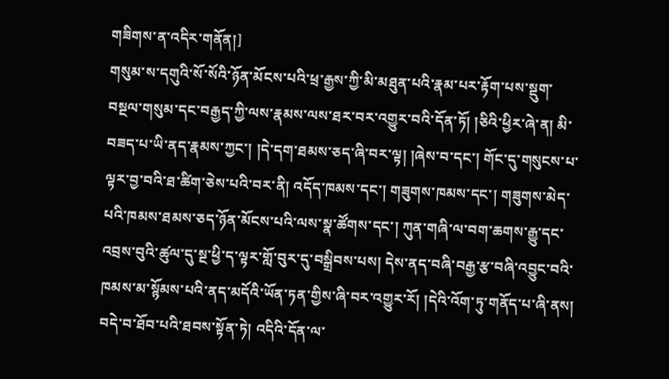གཟིགས་ན་འདིར་གནོན།]
གསུམ་ས་དགུའི་སོ་སོའི་ཉོན་མོངས་པའི་ཕྲ་རྒྱས་ཀྱི་མི་མཐུན་པའི་རྣམ་པར་རྟོག་པས་སྡུག་བསྔལ་གསུམ་དང་བརྒྱད་ཀྱི་ལས་རྣམས་ལས་ཐར་བར་འགྱུར་བའི་དོན་ཏོ། །ཅིའི་ཕྱིར་ཞེ་ན། མི་བཟད་པ་ཡི་ནད་རྣམས་ཀྱང་། །དེ་དག་ཐམས་ཅད་ཞི་བར་ལྟ། །ཞེས་བ་དང་། གོང་དུ་གསུངས་པ་ལྟར་བྱ་བའི་ཐ་ཚིག་ཅེས་པའི་བར་ནི། འདོད་ཁམས་དང་། གཟུགས་ཁམས་དང་། གཟུགས་མེད་པའི་ཁམས་ཐམས་ཅད་ཉོན་མོངས་པའི་ལས་སྣ་ཚོགས་དང་། ཀུན་གཞི་ལ་བག་ཆགས་རྒྱུ་དང་འབྲས་བུའི་ཚུལ་དུ་སྔ་ཕྱི་ད་ལྟར་གློ་བུར་དུ་བསྒྲིབས་པས། དེས་ནད་བཞི་བརྒྱ་རྩ་བཞི་འབྱུང་བའི་ཁམས་མ་སྙོམས་པའི་ནད་མདོའི་ཡོན་ཏན་གྱིས་ཞི་བར་འགྱུར་རོ། །དེའི་འོག་ཏུ་གནོད་པ་ཞི་ནས། བདེ་བ་ཐོབ་པའི་ཐབས་སྟོན་ཏེ། འདིའི་དོན་ལ་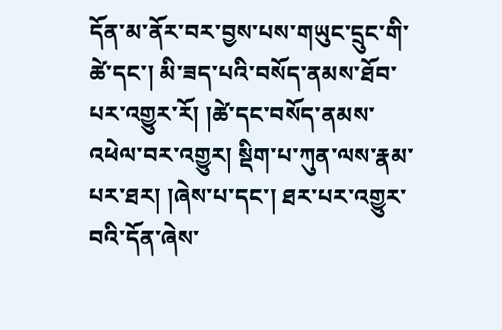དོན་མ་ནོར་བར་བྱས་པས་གཡུང་དྲུང་གི་ཚེ་དང་། མི་ཟད་པའི་བསོད་ནམས་ཐོབ་པར་འགྱུར་རོ། །ཚེ་དང་བསོད་ནམས་འཕེལ་བར་འགྱུར། སྡིག་པ་ཀུན་ལས་རྣམ་པར་ཐར། །ཞེས་པ་དང་། ཐར་པར་འགྱུར་བའི་དོན་ཞེས་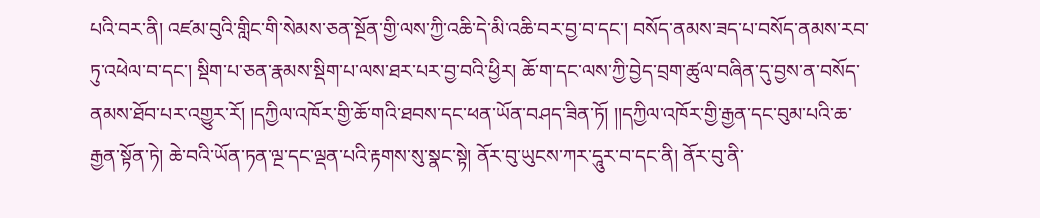པའི་བར་ནི། འཛམ་བུའི་གླིང་གི་སེམས་ཅན་སྔོན་གྱི་ལས་ཀྱི་འཆི་དེ་མི་འཆི་བར་བྱ་བ་དང་། བསོད་ནམས་ཟད་པ་བསོད་ནམས་རབ་ཏུ་འཕེལ་བ་དང་། སྡིག་པ་ཅན་རྣམས་སྡིག་པ་ལས་ཐར་པར་བྱ་བའི་ཕྱིར། ཆོ་ག་དང་ལས་ཀྱི་བྱེད་བྲག་ཚུལ་བཞིན་དུ་བྱས་ན་བསོད་ནམས་ཐོབ་པར་འགྱུར་རོ། །དཀྱིལ་འཁོར་གྱི་ཆོ་གའི་ཐབས་དང་ཕན་ཡོན་བཤད་ཟིན་ཏོ། །།དཀྱིལ་འཁོར་གྱི་རྒྱན་དང་བུམ་པའི་ཆ་རྒྱན་སྟོན་ཏེ། ཆེ་བའི་ཡོན་ཏན་ལྔ་དང་ལྡན་པའི་རྟགས་སུ་སྣང་སྟེ། ནོར་བུ་ཡུངས་ཀར་དཱུར་བ་དང་ནི། ནོར་བུ་ནི་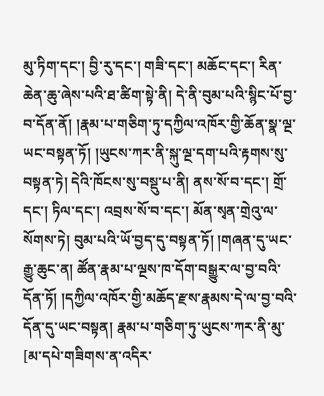མུ་ཏིག་དང་། བྱི་རུ་དང་། གཟི་དང་། མཆོང་དང་། རིན་ཆེན་ཆུ་ཞེས་པའི་ཐ་ཚིག་སྟེ་ནི། དེ་ནི་བུམ་པའི་སྙིང་པོ་བྱ་བ་དོན་ནོ། །རྣམ་པ་གཅིག་ཏུ་དཀྱིལ་འཁོར་གྱི་ཆོན་སྣ་ལྔ་ཡང་བསྟན་ཏོ། །ཡུངས་ཀར་ནི་སྐུ་ལྔ་དག་པའི་རྟགས་སུ་བསྟན་ཏེ། དེའི་ཁོངས་སུ་བསྡུ་པ་ནི། ནས་སོ་བ་དང་། གྲོ་དང་། ཏིལ་དང་། འབྲས་སོ་བ་དང་། མོན་སྭན་གྲེའུ་ལ་སོགས་ཏེ། བུམ་པའི་ཡོ་བྱད་དུ་བསྟན་ཏོ། །གཞན་དུ་ཡང་རྒྱུ་ཆུང་ན། ཚོན་རྣམ་པ་ལྔས་ཁ་དོག་བསྒྱུར་ལ་བྱ་བའི་དོན་ཏོ། །དཀྱིལ་འཁོར་གྱི་མཆོད་རྫས་རྣམས་དེ་ལ་བྱ་བའི་དོན་དུ་ཡང་བསྟན། རྣམ་པ་གཅིག་ཏུ་ཡུངས་ཀར་ནི་མུ་
[མ་དཔེ་གཟིགས་ན་འདིར་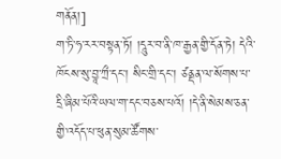གནོན།]
ག་ཏི་ཧ་རར་བསྟན་ཏོ། །དཱུར་བ་ནི་ཁ་རྒྱན་གྱི་དོན་ཏེ། དེའི་ཁོངས་སུ་བྱཱ་ཀྲྀ་དང་། སིང་གྲི་དང་། ཙནྡན་ལ་སོགས་པ་དྲི་ཞིམ་པོའི་ཡལ་ག་དང་བཅས་པའོ། །དེ་ནི་སེམས་ཅན་གྱི་འདོད་པ་ཕུན་སུམ་ཚོགས་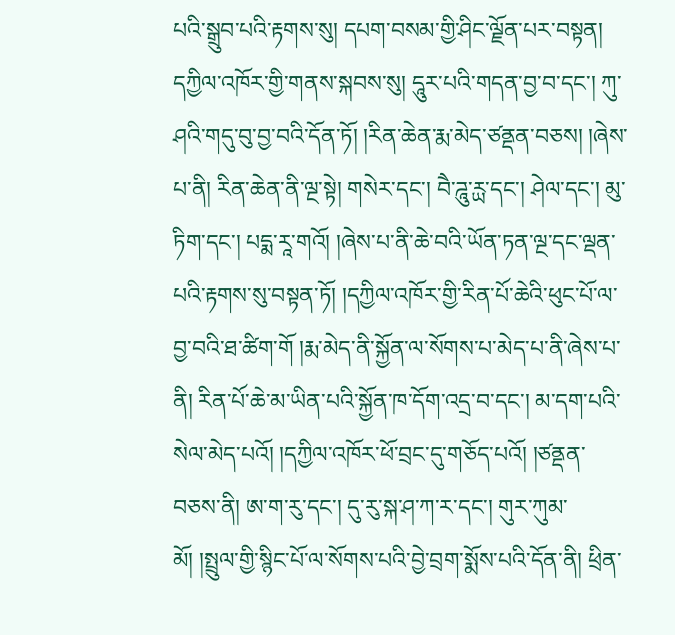པའི་སྒྲུབ་པའི་རྟགས་སུ། དཔག་བསམ་གྱི་ཤིང་ལྗོན་པར་བསྟན། དཀྱིལ་འཁོར་གྱི་གནས་སྐབས་སུ། དཱུར་པའི་གདན་བྱ་བ་དང་། ཀུ་ཤའི་གདུ་བུ་བྱ་བའི་དོན་ཏོ། །རིན་ཆེན་རྨ་མེད་ཙནྡན་བཅས། །ཞེས་པ་ནི། རིན་ཆེན་ནི་ལྔ་སྟེ། གསེར་དང་། བཻ་ཌཱུ་ཪྻ་དང་། ཤེལ་དང་། མུ་ཏིག་དང་། པདྨ་རཱ་གའོ། །ཞེས་པ་ནི་ཆེ་བའི་ཡོན་ཏན་ལྔ་དང་ལྡན་པའི་རྟགས་སུ་བསྟན་ཏོ། །དཀྱིལ་འཁོར་གྱི་རིན་པོ་ཆེའི་ཕུང་པོ་ལ་བྱ་བའི་ཐ་ཚིག་གོ །རྨ་མེད་ནི་སྐྱོན་ལ་སོགས་པ་མེད་པ་ནི་ཞེས་པ་ནི། རིན་པོ་ཆེ་མ་ཡིན་པའི་སྐྱོན་ཁ་དོག་འདྲ་བ་དང་། མ་དག་པའི་སེལ་མེད་པའོ། །དཀྱིལ་འཁོར་ཕོ་བྲང་དུ་གཅོད་པའོ། །ཙནྡན་བཅས་ནི། ཨ་ག་རུ་དང་། དུ་རུ་སྐ་ཤ་ཀ་ར་དང་། གུར་ཀུམ་མོ། །སྤྲུལ་གྱི་སྙིང་པོ་ལ་སོགས་པའི་བྱེ་བྲག་སྨོས་པའི་དོན་ནི། ཕྲིན་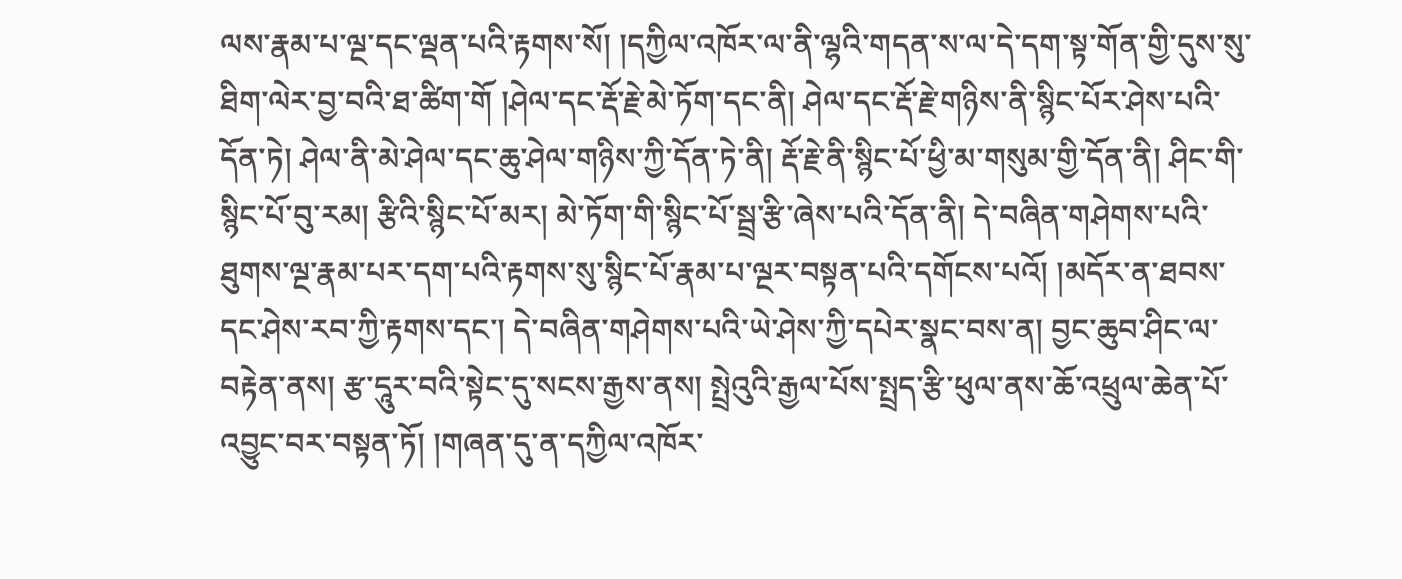ལས་རྣམ་པ་ལྔ་དང་ལྡན་པའི་རྟགས་སོ། །དཀྱིལ་འཁོར་ལ་ནི་ལྷའི་གདན་ས་ལ་དེ་དག་སྟ་གོན་གྱི་དུས་སུ་ཐིག་ལེར་བྱ་བའི་ཐ་ཚིག་གོ །ཤེལ་དང་རྡོ་རྗེ་མེ་ཏོག་དང་ནི། ཤེལ་དང་རྡོ་རྗེ་གཉིས་ནི་སྙིང་པོར་ཤེས་པའི་དོན་ཏེ། ཤེལ་ནི་མེ་ཤེལ་དང་ཆུ་ཤེལ་གཉིས་ཀྱི་དོན་ཏེ་ནི། རྡོ་རྗེ་ནི་སྙིང་པོ་ཕྱི་མ་གསུམ་གྱི་དོན་ནི། ཤིང་གི་སྙིང་པོ་བུ་རམ། རྩིའི་སྙིང་པོ་མར། མེ་ཏོག་གི་སྙིང་པོ་སྦྲ་རྩི་ཞེས་པའི་དོན་ནི། དེ་བཞིན་གཤེགས་པའི་ཐུགས་ལྔ་རྣམ་པར་དག་པའི་རྟགས་སུ་སྙིང་པོ་རྣམ་པ་ལྔར་བསྟན་པའི་དགོངས་པའོ། །མདོར་ན་ཐབས་དང་ཤེས་རབ་ཀྱི་རྟགས་དང་། དེ་བཞིན་གཤེགས་པའི་ཡེ་ཤེས་ཀྱི་དཔེར་སྣང་བས་ན། བྱང་ཆུབ་ཤིང་ལ་བརྟེན་ནས། རྩ་དཱུར་བའི་སྟེང་དུ་སངས་རྒྱས་ནས། སྤྲེའུའི་རྒྱལ་པོས་སྤྲད་རྩི་ཕུལ་ནས་ཆོ་འཕྲུལ་ཆེན་པོ་འབྱུང་བར་བསྟན་ཏོ། །གཞན་དུ་ན་དཀྱིལ་འཁོར་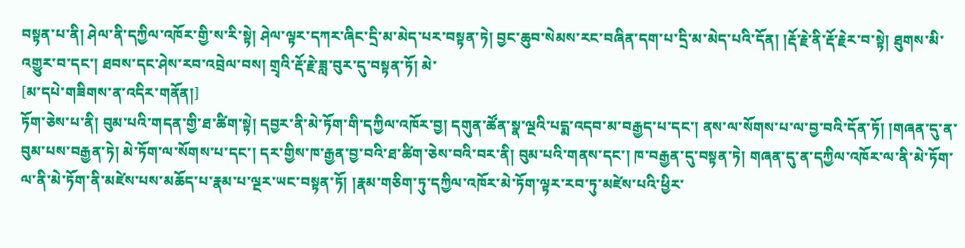བསྟན་པ་ནི། ཤེལ་ནི་དཀྱིལ་འཁོར་གྱི་ས་རི་སྟེ། ཤེལ་ལྟར་དཀར་ཞིང་དྲི་མ་མེད་པར་བསྟན་ཏེ། བྱང་ཆུབ་སེམས་རང་བཞིན་དག་པ་དྲི་མ་མེད་པའི་དོན། །རྡོ་རྗེ་ནི་རྡོ་རྗེར་བ་སྟེ། ཐུགས་མི་འགྱུར་བ་དང་། ཐབས་དང་ཤེས་རབ་འབྲེལ་བས། གྲྭའི་རྡོ་རྗེ་ཟླ་བུར་དུ་བསྟན་ཏོ། མེ་
[མ་དཔེ་གཟིགས་ན་འདིར་གནོན།]
ཏོག་ཅེས་པ་ནི། བུམ་པའི་གདན་གྱི་ཐ་ཚིག་སྟེ། དབྱར་ནི་མེ་ཏོག་གི་དཀྱིལ་འཁོར་བྱ། དགུན་ཚོན་སྣ་ལྔའི་པདྨ་འདབ་མ་བརྒྱད་པ་དང་། ནས་ལ་སོགས་པ་ལ་བྱ་བའི་དོན་ཏོ། །གཞན་དུ་ན་བུམ་པས་བརྒྱན་ཏེ། མེ་ཏོག་ལ་སོགས་པ་དང་། དར་གྱིས་ཁ་རྒྱན་བྱ་བའི་ཐ་ཚིག་ཅེས་བའི་བར་ནི། བུམ་པའི་གནས་དང་། ཁ་བརྒྱན་དུ་བསྟན་ཏེ། གཞན་དུ་ན་དཀྱིལ་འཁོར་ལ་ནི་མེ་ཏོག་ལ་ནི་མེ་ཏོག་ནི་མཛེས་པས་མཆོད་པ་རྣམ་པ་ལྔར་ཡང་བསྟན་ཏོ། །རྣམ་གཅིག་ཏུ་དཀྱིལ་འཁོར་མེ་ཏོག་ལྟར་རབ་ཏུ་མཛེས་པའི་ཕྱིར་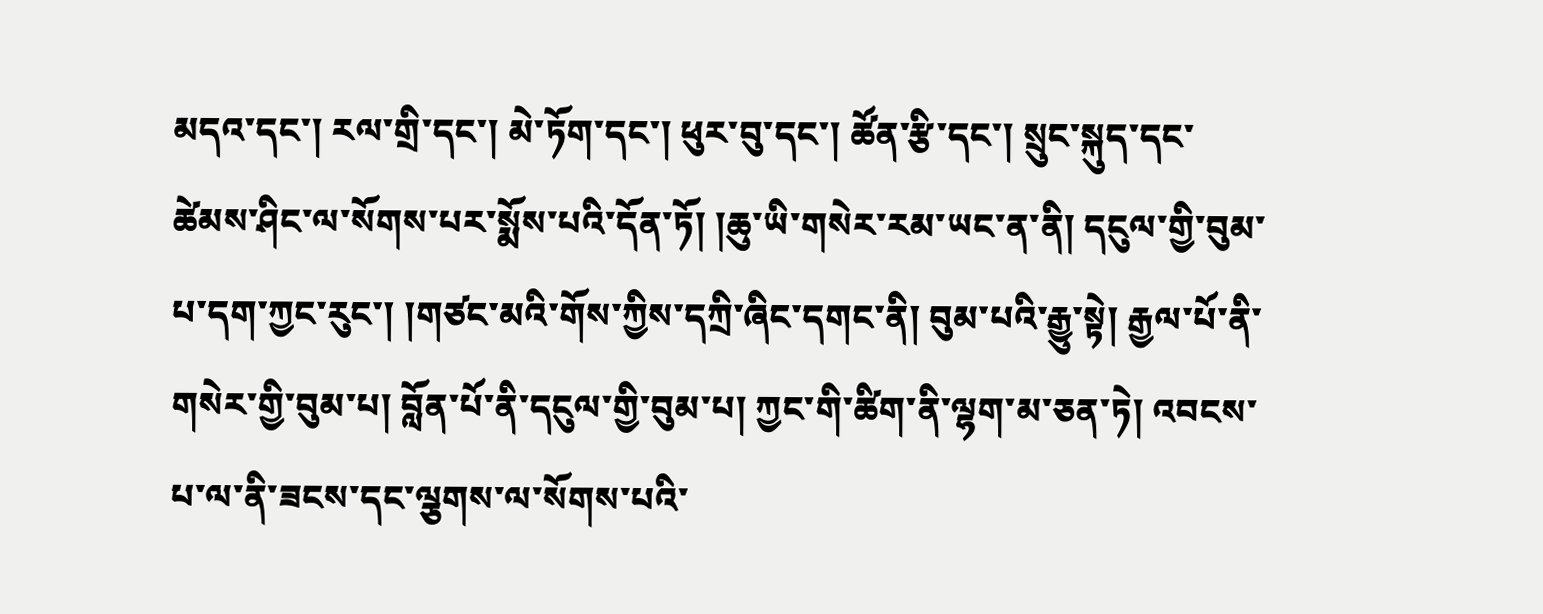མདའ་དང་། རལ་གྲི་དང་། མེ་ཏོག་དང་། ཕུར་བུ་དང་། ཚོན་རྩི་དང་། སྲུང་སྐུད་དང་ཚེམས་ཤིང་ལ་སོགས་པར་སྨོས་པའི་དོན་ཏོ། །ཆུ་ཡི་གསེར་རམ་ཡང་ན་ནི། དངུལ་གྱི་བུམ་པ་དག་ཀྱང་རུང་། །གཙང་མའི་གོས་ཀྱིས་དཀྲི་ཞིང་དགང་ནི། བུམ་པའི་རྒྱུ་སྟེ། རྒྱལ་པོ་ནི་གསེར་གྱི་བུམ་པ། བློན་པོ་ནི་དངུལ་གྱི་བུམ་པ། ཀྱང་གི་ཚིག་ནི་ལྷག་མ་ཅན་ཏེ། འབངས་པ་ལ་ནི་ཟངས་དང་ལྕགས་ལ་སོགས་པའི་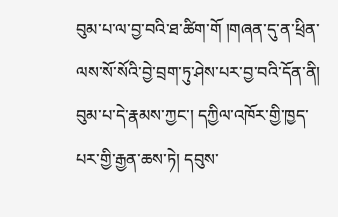བུམ་པ་ལ་བྱ་བའི་ཐ་ཚིག་གོ །གཞན་དུ་ན་ཕྲིན་ལས་སོ་སོའི་བྱེ་བྲག་ཏུ་ཤེས་པར་བྱ་བའི་དོན་ནི། བུམ་པ་དེ་རྣམས་ཀྱང་། དཀྱིལ་འཁོར་གྱི་ཁྱད་པར་གྱི་རྒྱན་ཆས་ཏེ། དབུས་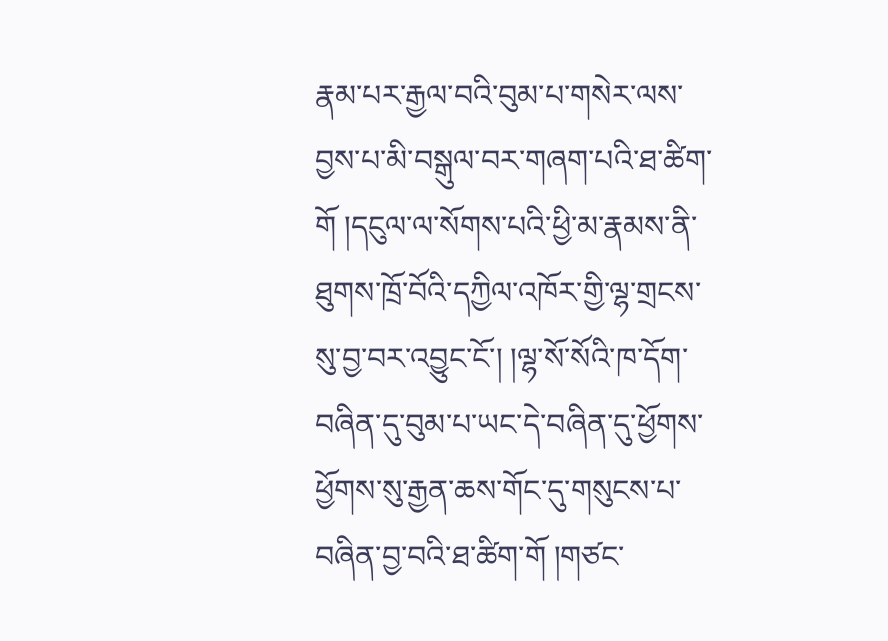རྣམ་པར་རྒྱལ་བའི་བུམ་པ་གསེར་ལས་བྱས་པ་མི་བསྒུལ་བར་གཞག་པའི་ཐ་ཚིག་གོ །དངུལ་ལ་སོགས་པའི་ཕྱི་མ་རྣམས་ནི་ཐུགས་ཁྲོ་བོའི་དཀྱིལ་འཁོར་གྱི་ལྷ་གྲངས་སུ་བྱ་བར་འབྱུང་ངོ་། །ལྷ་སོ་སོའི་ཁ་དོག་བཞིན་དུ་བུམ་པ་ཡང་དེ་བཞིན་དུ་ཕྱོགས་ཕྱོགས་སུ་རྒྱན་ཆས་གོང་དུ་གསུངས་པ་བཞིན་བྱ་བའི་ཐ་ཚིག་གོ །གཙང་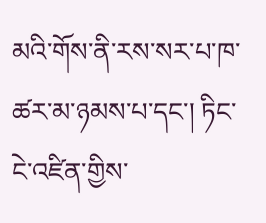མའི་གོས་ནི་རས་སར་པ་ཁ་ཚར་མ་ཉམས་པ་དང་། ཏིང་ངེ་འཛིན་གྱིས་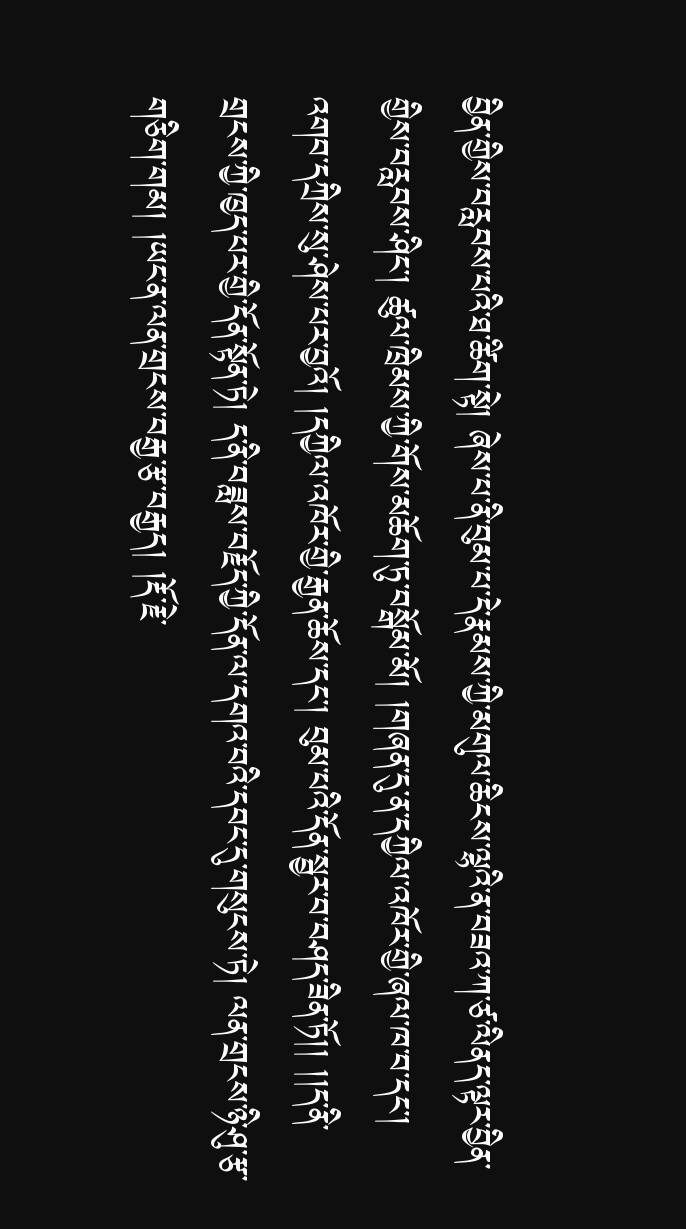བྱིན་གྱིས་བརླབས་པའི་ཐ་ཚིག་སྟེ། ཞེས་པ་ནི་བུམ་པ་དེ་རྣམས་ཀྱི་མགུལ་ཆིངས་ལྷའི་ན་བཟའ་ཀ་ཙ་ལིནད་ལྟར་བྱིན་གྱིས་བརླབས་ཤིང་། ཚུལ་ཁྲིམས་ཀྱི་གོས་མཆོག་ཏུ་བསྒོམ་མོ། །གཞན་དུ་ན་དཀྱིལ་འཁོར་གྱི་ཞལ་ཁ་བ་དང་། འགབ་དཀྲིས་སུ་ཤེས་པར་བྱའོ། །དཀྱིལ་འཁོར་གྱི་རྒྱན་ཆོས་དང་། བུམ་པའི་དོན་སྦྱར་བ་བཤད་ཟིན་ཏོ།། །།ད་ནི་གྲངས་ཀྱི་ཁྱད་པར་གྱི་དོན་སྟོན་ཏེ། ད་ནི་བཟླས་བརྗོད་ཀྱི་དོན་ལ་དགའ་བའི་དབང་དུ་གསུངས་ཏེ། ལན་གྲངས་ཉི་ཤུ་རྩ་གཅིག་གམ། །ཡང་ན་ལན་གྲངས་བརྒྱ་རྩ་བརྒྱད། །རྡོ་རྗེ་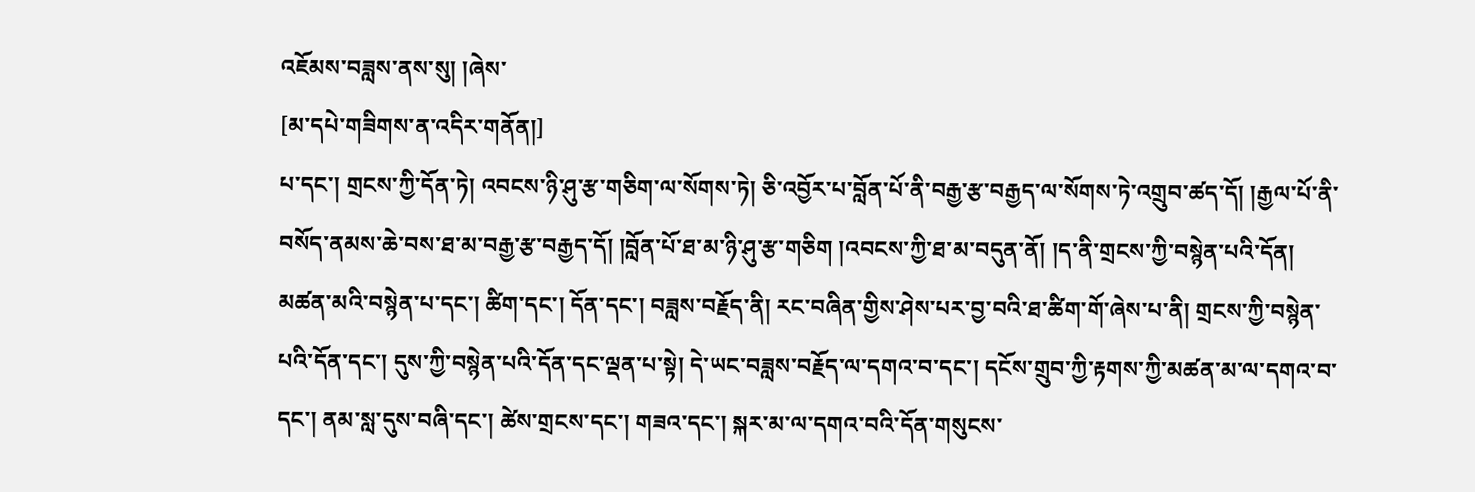འཇོམས་བཟླས་ནས་སུ། །ཞེས་
[མ་དཔེ་གཟིགས་ན་འདིར་གནོན།]
པ་དང་། གྲངས་ཀྱི་དོན་ཏེ། འབངས་ཉི་ཤུ་རྩ་གཅིག་ལ་སོགས་ཏེ། ཅི་འབྱོར་པ་བློན་པོ་ནི་བརྒྱ་རྩ་བརྒྱད་ལ་སོགས་ཏེ་འགྲུབ་ཚད་དོ། །རྒྱལ་པོ་ནི་བསོད་ནམས་ཆེ་བས་ཐ་མ་བརྒྱ་རྩ་བརྒྱད་དོ། །བློན་པོ་ཐ་མ་ཉི་ཤུ་རྩ་གཅིག །འབངས་ཀྱི་ཐ་མ་བདུན་ནོ། །ད་ནི་གྲངས་ཀྱི་བསྙེན་པའི་དོན། མཚན་མའི་བསྙེན་པ་དང་། ཚིག་དང་། དོན་དང་། བཟླས་བརྗོད་ནི། རང་བཞིན་གྱིས་ཤེས་པར་བྱ་བའི་ཐ་ཚིག་གོ་ཞེས་པ་ནི། གྲངས་ཀྱི་བསྙེན་པའི་དོན་དང་། དུས་ཀྱི་བསྙེན་པའི་དོན་དང་ལྡན་པ་སྟེ། དེ་ཡང་བཟླས་བརྗོད་ལ་དགའ་བ་དང་། དངོས་གྲུབ་ཀྱི་རྟགས་ཀྱི་མཚན་མ་ལ་དགའ་བ་དང་། ནམ་སླ་དུས་བཞི་དང་། ཚེས་གྲངས་དང་། གཟའ་དང་། སྐར་མ་ལ་དགའ་བའི་དོན་གསུངས་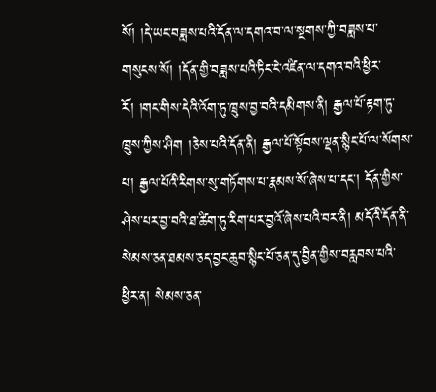སོ། །དེ་ཡང་བཟླས་པའི་དོན་ལ་དགའ་བ་ལ་སྔགས་ཀྱི་བཟླས་པ་གསུངས་སོ། །དོན་གྱི་བཟླས་པའི་ཏིང་ངེ་འཛིན་ལ་དགའ་བའི་ཕྱིར་རོ། །གང་གིས་དེའི་འོག་ཏུ་ཁྲུས་བྱ་བའི་དམིགས་ནི། རྒྱལ་པོ་རྟག་ཏུ་ཁྲུས་ཀྱིས་ཤིག །ཅེས་པའི་དོན་ནི། རྒྱལ་པོ་སྟོབས་ལྡན་སྙིང་པོ་ལ་སོགས་པ། རྒྱལ་པོའི་རིགས་སུ་གཏོགས་པ་རྣམས་སོ་ཞེས་པ་དང་། དོན་གྱིས་ཤེས་པར་བྱ་བའི་ཐ་ཚིག་ཏུ་རིག་པར་བྱའོ་ཞེས་པའི་བར་ནི། མདོའི་དོན་ནི་སེམས་ཅན་ཐམས་ཅད་བྱང་ཆུབ་སྙིང་པོ་ཅན་དུ་བྱིན་གྱིས་བརླབས་པའི་ཕྱིར་ན། སེམས་ཅན་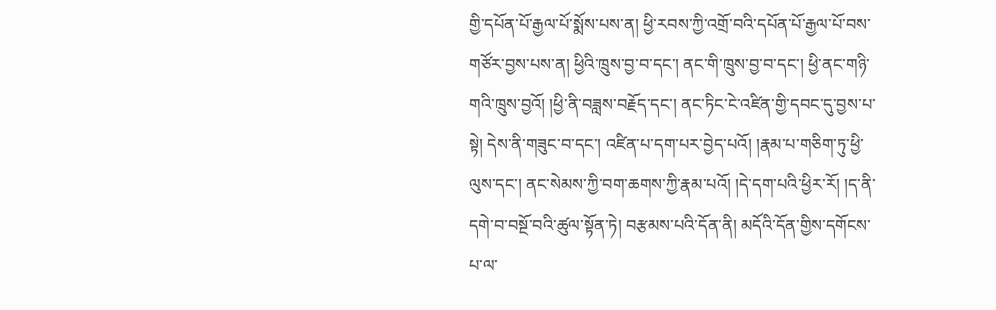གྱི་དཔོན་པོ་རྒྱལ་པོ་སྨོས་པས་ན། ཕྱི་རབས་ཀྱི་འགྲོ་བའི་དཔོན་པོ་རྒྱལ་པོ་བས་གཙོར་བྱས་པས་ན། ཕྱིའི་ཁྲུས་བྱ་བ་དང་། ནང་གི་ཁྲུས་བྱ་བ་དང་། ཕྱི་ནང་གཉི་གའི་ཁྲུས་བྱའོ། །ཕྱི་ནི་བཟླས་བརྗོད་དང་། ནང་ཏིང་ངེ་འཛིན་གྱི་དབང་དུ་བྱས་པ་སྟེ། དེས་ནི་གཟུང་བ་དང་། འཛིན་པ་དག་པར་བྱེད་པའོ། །རྣམ་པ་གཅིག་ཏུ་ཕྱི་ལུས་དང་། ནང་སེམས་ཀྱི་བག་ཆགས་ཀྱི་རྣམ་པའོ། །དེ་དག་པའི་ཕྱིར་རོ། །ད་ནི་དགེ་བ་བསྔོ་བའི་ཚུལ་སྟོན་ཏེ། བརྩམས་པའི་དོན་ནི། མདོའི་དོན་གྱིས་དགོངས་པ་ལ་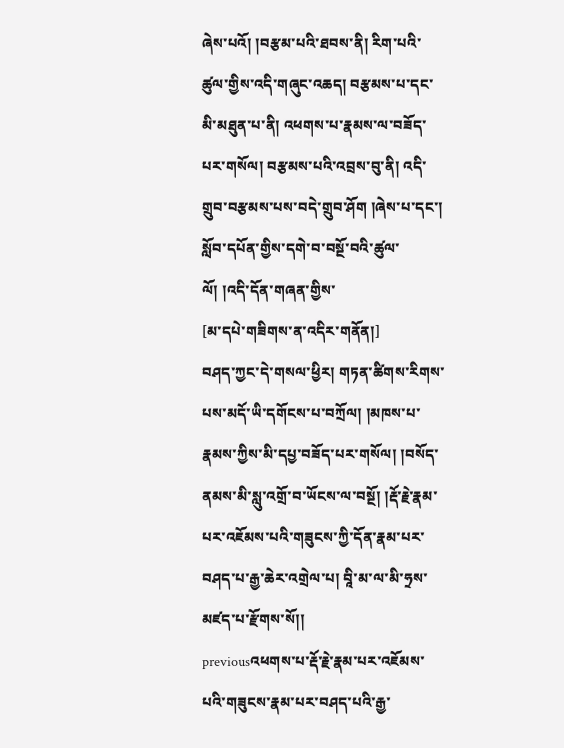ཞེས་པའོ། །བརྩམ་པའི་ཐབས་ནི། རིག་པའི་ཚུལ་གྱིས་འདི་གཞུང་འཆད། བརྩམས་པ་དང་མི་མཐུན་པ་ནི། འཕགས་པ་རྣམས་ལ་བཟོད་པར་གསོལ། བརྩམས་པའི་འབྲས་བུ་ནི། འདི་གྲུབ་བརྩམས་པས་བདེ་གྲུབ་ཤོག །ཞེས་པ་དང་། སློབ་དཔོན་གྱིས་དགེ་བ་བསྔོ་བའི་ཚུལ་ལོ། །འདི་དོན་གཞན་གྱིས་
[མ་དཔེ་གཟིགས་ན་འདིར་གནོན།]
བཤད་ཀྱང་དེ་གསལ་ཕྱིར། གཏན་ཚིགས་རིགས་པས་མདོ་ཡི་དགོངས་པ་བཀྲོལ། །མཁས་པ་རྣམས་ཀྱིས་མི་དཔྱ་བཟོད་པར་གསོལ། །བསོད་ནམས་མི་སླུ་འགྲོ་བ་ཡོངས་ལ་བསྔོ། །རྡོ་རྗེ་རྣམ་པར་འཇོམས་པའི་གཟུངས་ཀྱི་དོན་རྣམ་པར་བཤད་པ་རྒྱ་ཆེར་འགྲེལ་པ། བཱི་མ་ལ་མི་ཧྲས་མཛད་པ་རྫོགས་སོ།།
previousའཕགས་པ་རྡོ་རྗེ་རྣམ་པར་འཇོམས་པའི་གཟུངས་རྣམ་པར་བཤད་པའི་རྒྱ་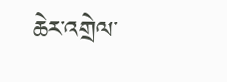ཆེར་འགྲེལ་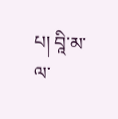པ། བཱི་མ་ལ་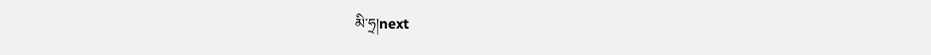མི་ཧྲ།next